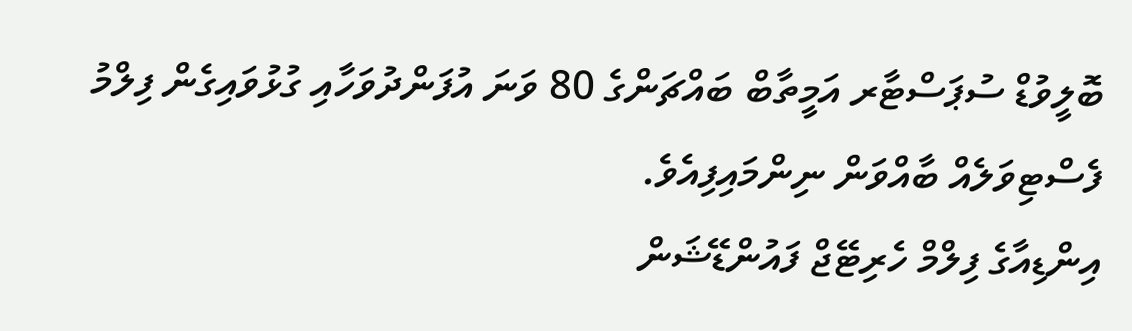ބޮލީވުޑް ސުޕަސްޓާރ އަމީތާބް ބައްޗަންގެ 80 ވަނަ އުފަންދުވަހާއި ގުޅުވައިގެން ފިލްމު ފެސްޓިވަލެއް ބާއްވަން ނިންމައިފިއެވެ.
އިންޑިއާގެ ފިލްމް ހެރިޓޭޖް ފައުންޑޭޝަން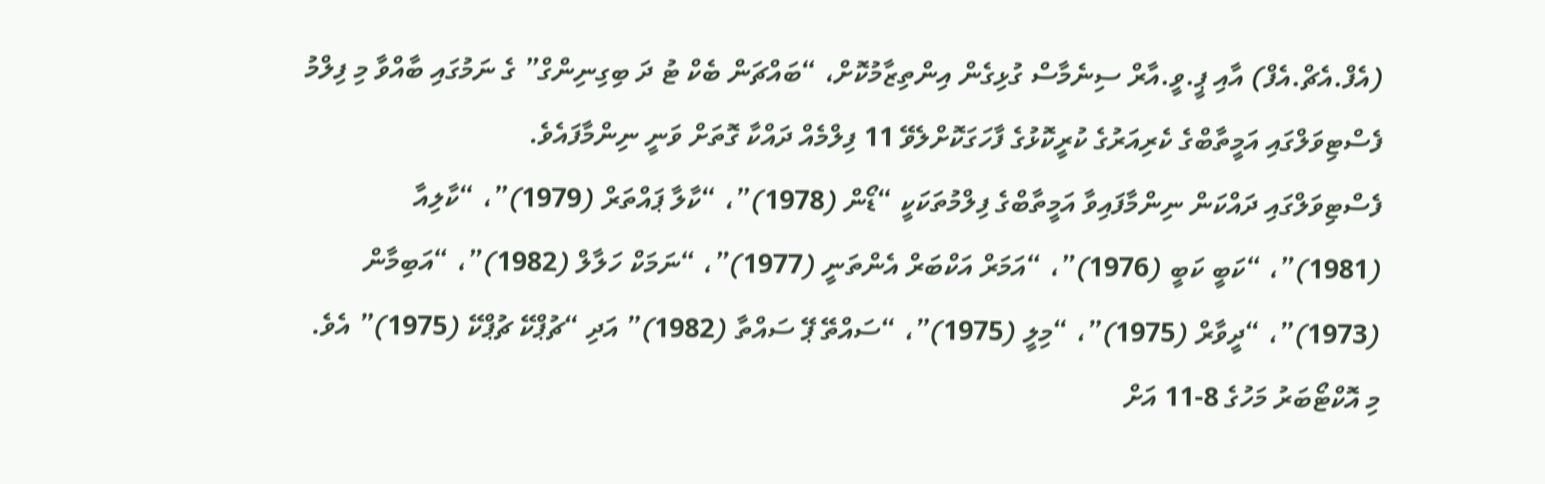(އެފް.އެޗް.އެފް) އާއި ޕީ.ވީ.އާރް ސިނެމާސް ގުޅިގެން އިންތިޒާމުކޮށް، “ބައްޗަން ބެކް ޓު ދަ ބިގިނިންގް” ގެ ނަމުގައި ބާއްވާ މި ފިލްމު ފެސްޓިވަލްގައި އަމީތާބްގެ ކެރިއަރުގެ ކުރީކޮޅުގެ ފާހަގަކޮށްލެވޭ 11 ފިލްމެއް ދައްކާ ގޮތަށް ވަނީ ނިންމާފައެވެ.
ފެސްޓިވަލްގައި ދައްކަން ނިންމާފައިވާ އަމީތާބްގެ ފިލްމުތަކަކީ “ޑޯން (1978)”، “ކާލާ ޕައްތަރް (1979)”، “ކާލިއާ (1981)”، “ކަބީ ކަބީ (1976)”، “އަމަރް އަކްބަރް އެންތަނީ (1977)”، “ނަމަކް ހަލާލް (1982)”، “އަބިމާން (1973)”، “ދީވާރް (1975)”، “މިލީ (1975)”، “ސައްތޭ ޕޭ ސައްތާ (1982)” އަދި “ޗުޕްކޭ ޗުޕްކޭ (1975)” އެވެ.
މި އޮކްޓޯބަރު މަހުގެ 8-11 އަށް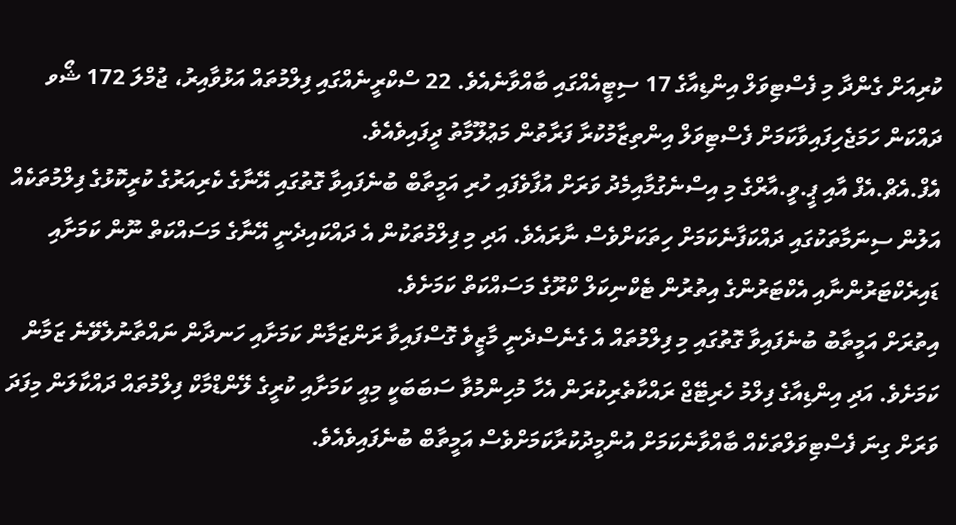ކުރިއަށް ގެންދާ މި ފެސްޓިވަލް އިންޑިއާގެ 17 ސިޓީއެއްގައި ބާއްވާނެއެވެ. 22 ސްކްރީނެއްގައި ފިލްމުތައް އަޅުވާއިރު، ޖުމްލަ 172 ޝޯވ ދައްކަން ހަމަޖެހިފައިވާކަމަށް ފެސްޓިވަލް އިންތިޒާމުކުރާ ފަރާތުން މަޢުލޫމާތު ދީފައިވެއެވެ.
އެފް.އެޗް.އެފް އާއި ޕީ.ވީ.އާރްގެ މި އިސްނެގުމާއިމެދު ވަރަށް އުފާވެފައި ހުރި އަމީތާބް ބުނެފައިވާ ގޮތުގައި އޭނާގެ ކެރިއަރުގެ ކުރީކޮޅުގެ ފިލްމުތަކެއް އަލުން ސިނަމާތަކުގައި ދައްކަފާނެކަމަށް ހިތަކަށްވެސް ނާރައެވެ. އަދި މި ފިލްމުތަކުން އެ ދައްކައިދެނީ އޭނާގެ މަސައްކަތް ނޫން ކަމަށާއި ޑައިރެކްޓަރުންނާއި އެކްޓަރުންގެ އިތުރުން ޓެކްނިކަލް ކްރޫގެ މަސައްކަތް ކަމަށެވެ.
އިތުރަށް އަމީތާބު ބުނެފައިވާ ގޮތުގައި މި ފިލްމުތައް އެ ގެނެސްދެނީ މާޒީވެ ގޮސްފައިވާ ރަންޒަމާން ކަމަށާއި ހަނދާން ނައްތާނުލެވޭނެ ޒަމާން ކަމަށެވެ. އަދި އިންޑިއާގެ ފިލްމު ހެރިޓޭޖް ރައްކާތެރިކުރަން އެހާ މުހިންމުވާ ސަބަބަކީ މިއީ ކަމަށާއި ކުރީގެ ލޭންޑްމާކް ފިލްމުތައް ދައްކާލަން މިފަދަ ވަރަށް ގިނަ ފެސްޓިވަލްތަކެއް ބާއްވާނެކަމަށް އުންމީދުކުރާކަމަށްވެސް އަމީތާބް ބުނެފައިވެއެވެ.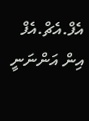އެފް.އެޗް.އެފް އިން އަންނަނީ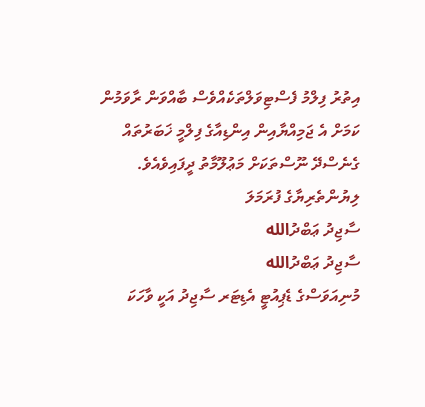އިތުރު ފިލްމު ފެސްޓިވަލްތަކެއްވެސް ބާއްވަން ރާވަމުން ކަމަށް އެ ޖަމިއްޔާއިން އިންޑިއާގެ ފިލްމީ ޚަބަރުތައް ގެނެސްދޭ ނޫސްތަކަށް މަޢުލޫމާތު ދީފައިވެއެވެ.
ލިޔުންތެރިޔާގެ ފުރަމަލަ
ސާޖިދު ޢަބްދުالله
ސާޖިދު ޢަބްދުالله
މުނިއަވަސްގެ ޑެޕިއުޓީ އެޑިޓަރ ސާޖިދު އަކީ ވާހަކަ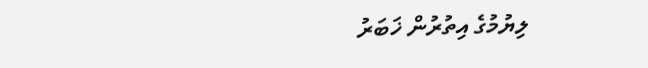ލިޔުމުގެ އިތުރުން ޚަބަރު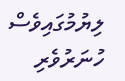ލިޔުމުގައިވެސް ހުނަރުވެރި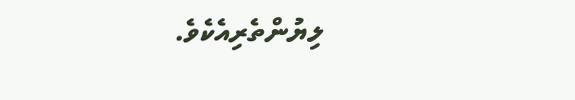ލިޔުންތެރިއެކެވެ.